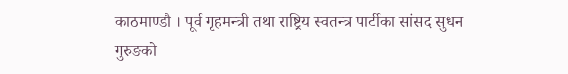काठमाण्डौ । पूर्व गृहमन्त्री तथा राष्ट्रिय स्वतन्त्र पार्टीका सांसद सुधन गुरुङको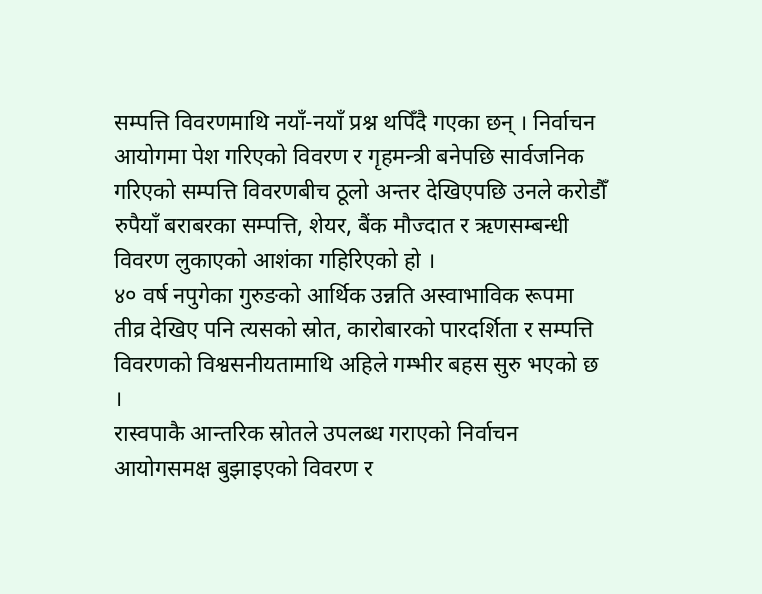सम्पत्ति विवरणमाथि नयाँ-नयाँ प्रश्न थपिँदै गएका छन् । निर्वाचन आयोगमा पेश गरिएको विवरण र गृहमन्त्री बनेपछि सार्वजनिक गरिएको सम्पत्ति विवरणबीच ठूलो अन्तर देखिएपछि उनले करोडौँ रुपैयाँ बराबरका सम्पत्ति, शेयर, बैंक मौज्दात र ऋणसम्बन्धी विवरण लुकाएको आशंका गहिरिएको हो ।
४० वर्ष नपुगेका गुरुङको आर्थिक उन्नति अस्वाभाविक रूपमा तीव्र देखिए पनि त्यसको स्रोत, कारोबारको पारदर्शिता र सम्पत्ति विवरणको विश्वसनीयतामाथि अहिले गम्भीर बहस सुरु भएको छ ।
रास्वपाकै आन्तरिक स्रोतले उपलब्ध गराएको निर्वाचन आयोगसमक्ष बुझाइएको विवरण र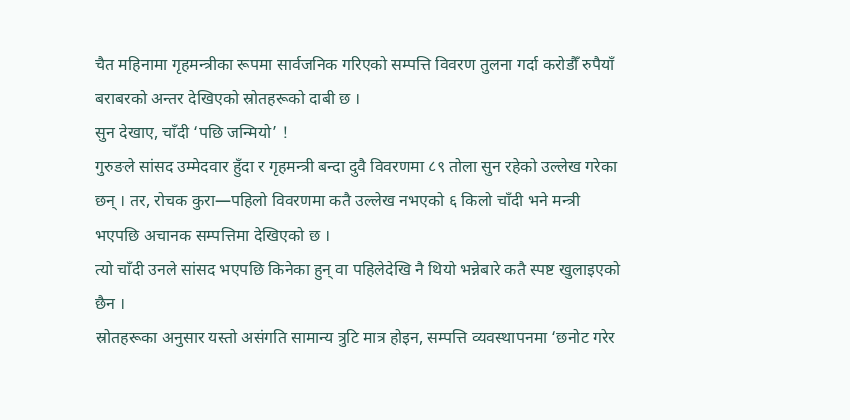चैत महिनामा गृहमन्त्रीका रूपमा सार्वजनिक गरिएको सम्पत्ति विवरण तुलना गर्दा करोडौँ रुपैयाँ बराबरको अन्तर देखिएको स्रोतहरूको दाबी छ ।
सुन देखाए, चाँदी ‘पछि जन्मियो’ !
गुरुङले सांसद उम्मेदवार हुँदा र गृहमन्त्री बन्दा दुवै विवरणमा ८९ तोला सुन रहेको उल्लेख गरेका छन् । तर, रोचक कुरा—पहिलो विवरणमा कतै उल्लेख नभएको ६ किलो चाँदी भने मन्त्री भएपछि अचानक सम्पत्तिमा देखिएको छ ।
त्यो चाँदी उनले सांसद भएपछि किनेका हुन् वा पहिलेदेखि नै थियो भन्नेबारे कतै स्पष्ट खुलाइएको छैन ।
स्रोतहरूका अनुसार यस्तो असंगति सामान्य त्रुटि मात्र होइन, सम्पत्ति व्यवस्थापनमा ‘छनोट गरेर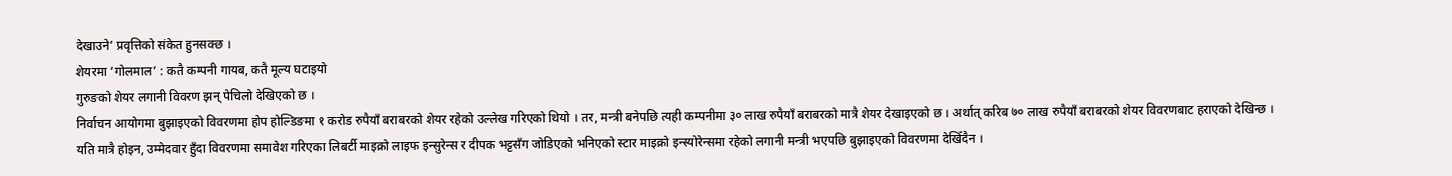देखाउने’ प्रवृत्तिको संकेत हुनसक्छ ।
शेयरमा ‘गोलमाल’ : कतै कम्पनी गायब, कतै मूल्य घटाइयो
गुरुङको शेयर लगानी विवरण झन् पेचिलो देखिएको छ ।
निर्वाचन आयोगमा बुझाइएको विवरणमा होप होल्डिङमा १ करोड रुपैयाँ बराबरको शेयर रहेको उल्लेख गरिएको थियो । तर, मन्त्री बनेपछि त्यही कम्पनीमा ३० लाख रुपैयाँ बराबरको मात्रै शेयर देखाइएको छ । अर्थात् करिब ७० लाख रुपैयाँ बराबरको शेयर विवरणबाट हराएको देखिन्छ ।
यति मात्रै होइन, उम्मेदवार हुँदा विवरणमा समावेश गरिएका लिबर्टी माइक्रो लाइफ इन्सुरेन्स र दीपक भट्टसँग जोडिएको भनिएको स्टार माइक्रो इन्स्योरेन्समा रहेको लगानी मन्त्री भएपछि बुझाइएको विवरणमा देखिँदैन ।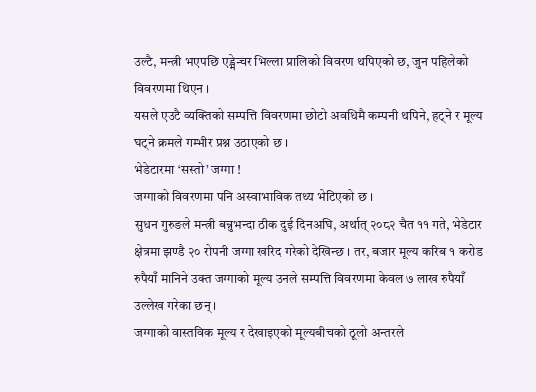उल्टै, मन्त्री भएपछि एड्भेन्चर भिल्ला प्रालिको विवरण थपिएको छ, जुन पहिलेको विवरणमा थिएन ।
यसले एउटै व्यक्तिको सम्पत्ति विवरणमा छोटो अवधिमै कम्पनी थपिने, हट्ने र मूल्य घट्ने क्रमले गम्भीर प्रश्न उठाएको छ ।
भेडेटारमा ‘सस्तो’ जग्गा !
जग्गाको विवरणमा पनि अस्वाभाविक तथ्य भेटिएको छ ।
सुधन गुरुङले मन्त्री बन्नुभन्दा ठीक दुई दिनअघि, अर्थात् २०८२ चैत ११ गते, भेडेटार क्षेत्रमा झण्डै २० रोपनी जग्गा खरिद गरेको देखिन्छ । तर, बजार मूल्य करिब १ करोड रुपैयाँ मानिने उक्त जग्गाको मूल्य उनले सम्पत्ति विवरणमा केवल ७ लाख रुपैयाँ उल्लेख गरेका छन् ।
जग्गाको वास्तविक मूल्य र देखाइएको मूल्यबीचको ठूलो अन्तरले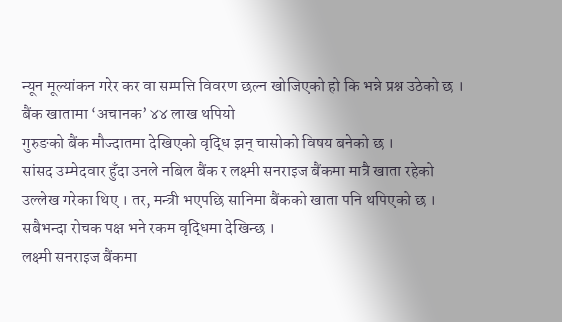न्यून मूल्यांकन गरेर कर वा सम्पत्ति विवरण छल्न खोजिएको हो कि भन्ने प्रश्न उठेको छ ।
बैंक खातामा ‘अचानक’ ४४ लाख थपियो
गुरुङको बैंक मौज्दातमा देखिएको वृद्धि झन् चासोको विषय बनेको छ ।
सांसद उम्मेदवार हुँदा उनले नबिल बैंक र लक्ष्मी सनराइज बैंकमा मात्रै खाता रहेको उल्लेख गरेका थिए । तर, मन्त्री भएपछि सानिमा बैंकको खाता पनि थपिएको छ ।
सबैभन्दा रोचक पक्ष भने रकम वृद्धिमा देखिन्छ ।
लक्ष्मी सनराइज बैंकमा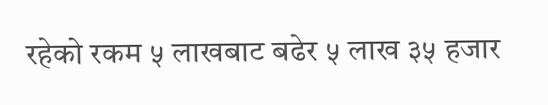रहेको रकम ५ लाखबाट बढेर ५ लाख ३५ हजार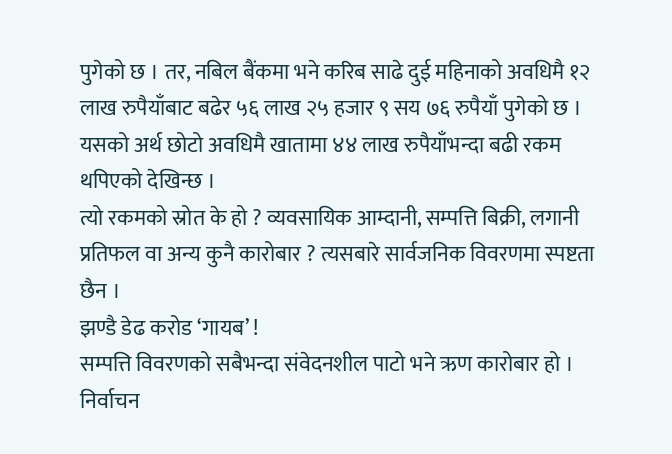पुगेको छ । तर, नबिल बैंकमा भने करिब साढे दुई महिनाको अवधिमै १२ लाख रुपैयाँबाट बढेर ५६ लाख २५ हजार ९ सय ७६ रुपैयाँ पुगेको छ ।
यसको अर्थ छोटो अवधिमै खातामा ४४ लाख रुपैयाँभन्दा बढी रकम थपिएको देखिन्छ ।
त्यो रकमको स्रोत के हो ? व्यवसायिक आम्दानी, सम्पत्ति बिक्री, लगानी प्रतिफल वा अन्य कुनै कारोबार ? त्यसबारे सार्वजनिक विवरणमा स्पष्टता छैन ।
झण्डै डेढ करोड ‘गायब’ !
सम्पत्ति विवरणको सबैभन्दा संवेदनशील पाटो भने ऋण कारोबार हो ।
निर्वाचन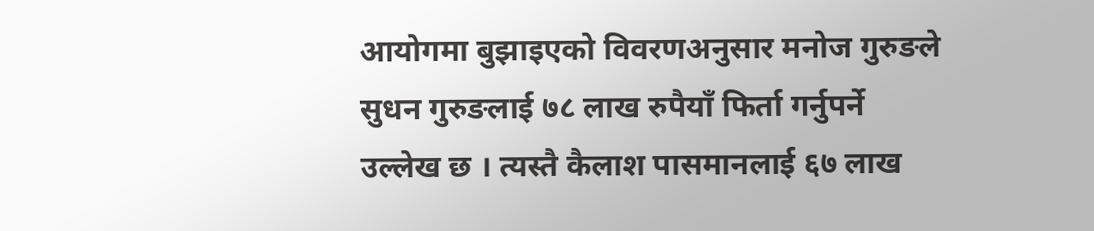आयोगमा बुझाइएको विवरणअनुसार मनोज गुरुङले सुधन गुरुङलाई ७८ लाख रुपैयाँ फिर्ता गर्नुपर्ने उल्लेख छ । त्यस्तै कैलाश पासमानलाई ६७ लाख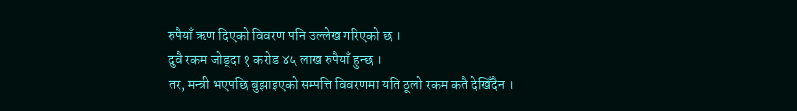रुपैयाँ ऋण दिएको विवरण पनि उल्लेख गरिएको छ ।
दुवै रकम जोड्दा १ करोड ४५ लाख रुपैयाँ हुन्छ ।
तर, मन्त्री भएपछि बुझाइएको सम्पत्ति विवरणमा यति ठूलो रकम कतै देखिँदैन ।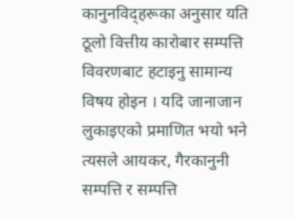कानुनविद्हरूका अनुसार यति ठूलो वित्तीय कारोबार सम्पत्ति विवरणबाट हटाइनु सामान्य विषय होइन । यदि जानाजान लुकाइएको प्रमाणित भयो भने त्यसले आयकर, गैरकानुनी सम्पत्ति र सम्पत्ति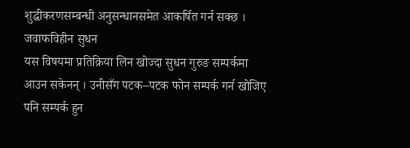शुद्धीकरणसम्बन्धी अनुसन्धानसमेत आकर्षित गर्न सक्छ ।
जवाफविहीन सुधन
यस विषयमा प्रतिक्रिया लिन खोज्दा सुधन गुरुङ सम्पर्कमा आउन सकेनन् । उनीसँग पटक–पटक फोन सम्पर्क गर्न खोजिए पनि सम्पर्क हुन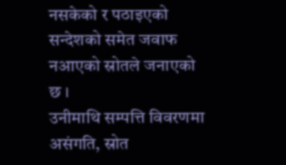नसकेको र पठाइएको सन्देशको समेत जवाफ नआएको स्रोतले जनाएको छ ।
उनीमाथि सम्पत्ति विवरणमा असंगति, स्रोत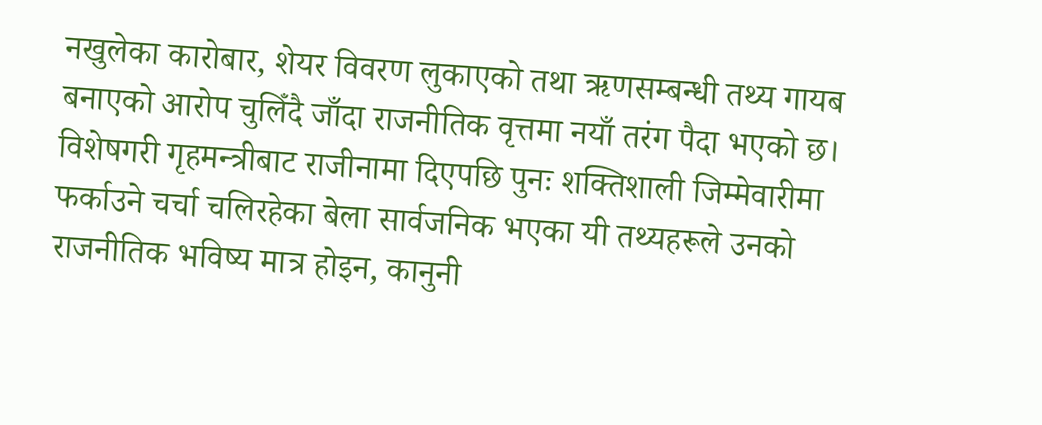नखुलेका कारोबार, शेयर विवरण लुकाएको तथा ऋणसम्बन्धी तथ्य गायब बनाएको आरोप चुलिँदै जाँदा राजनीतिक वृत्तमा नयाँ तरंग पैदा भएको छ।
विशेषगरी गृहमन्त्रीबाट राजीनामा दिएपछि पुनः शक्तिशाली जिम्मेवारीमा फर्काउने चर्चा चलिरहेका बेला सार्वजनिक भएका यी तथ्यहरूले उनको राजनीतिक भविष्य मात्र होइन, कानुनी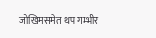जोखिमसमेत थप गम्भीर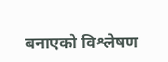बनाएको विश्लेषण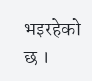भइरहेको छ ।